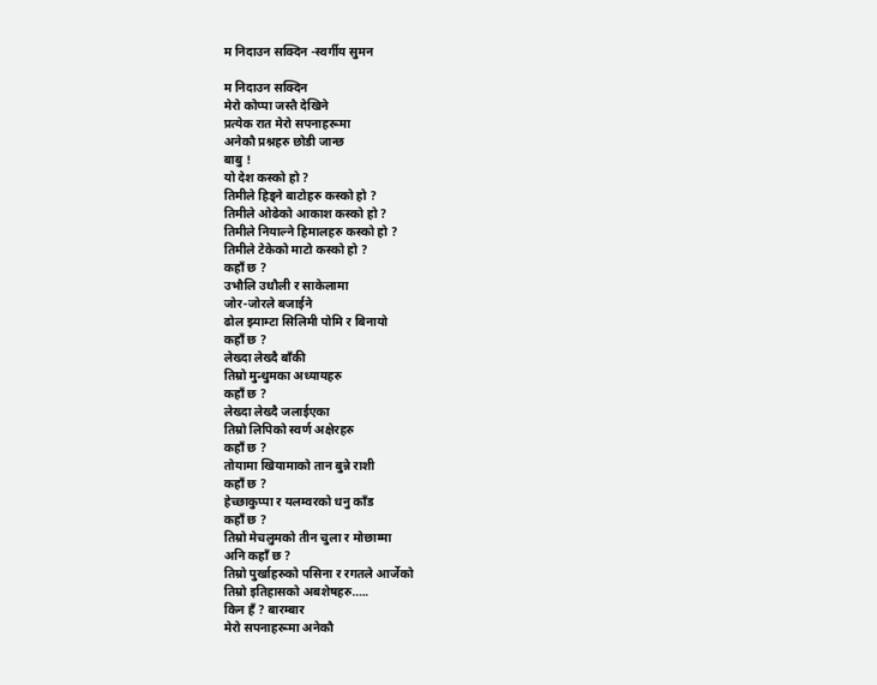म निदाउन सक्दिन -स्वर्गीय सुमन

म निदाउन सक्दिन
मेरो कोप्पा जस्तै देखिने
प्रत्येक रात मेरो सपनाहरूमा
अनेकौ प्रश्नहरु छोडी जान्छ
बाबु !
यो देश कस्को हो ?
तिमीले हिड्ने बाटोहरु कस्को हो ?
तिमीले ओढेको आकाश कस्को हो ?
तिमीले नियाल्ने हिमालहरु कस्को हो ?
तिमीले टेकेको माटो कस्को हो ?
कहाँ छ ?
उभौलि उधौली र साकेलामा
जोर-जोरले बजाईने
ढोल झ्याम्टा सिलिमी पोमि र बिनायो
कहाँ छ ?
लेख्दा लेख्दै बाँकी
तिम्रो मुन्धुमका अध्यायहरु
कहाँ छ ?
लेख्दा लेख्दै जलाईएका
तिम्रो लिपिको स्वर्ण अक्षेरहरु
कहाँ छ ?
तोयामा खियामाको तान बुन्ने राशी
कहाँ छ ?
हेच्छाकुप्पा र यलम्वरको धनु काँड
कहाँ छ ?
तिम्रो मेचलुमको तीन चुला र मोछाम्मा
अनि कहाँ छ ?
तिम्रो पुर्खाहरुको पसिना र रगतले आर्जेको
तिम्रो इतिहासको अबशेषहरु…..
किन हँ ? बारम्बार
मेरो सपनाहरूमा अनेकौ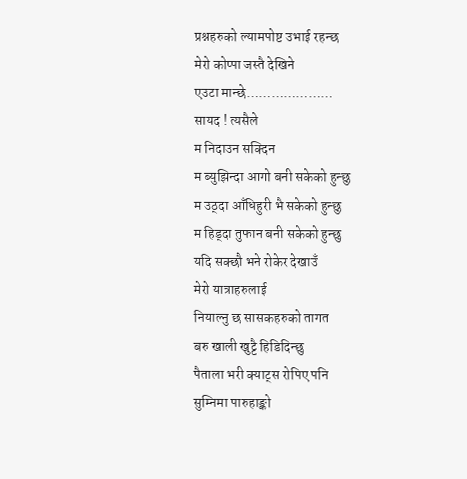प्रश्नहरुको ल्यामपोष्ट उभाई रहन्छ
मेरो कोप्पा जस्तै देखिने
एउटा मान्छे…………………
सायद ! त्यसैले
म निदाउन सक्दिन
म ब्युझिन्दा आगो बनी सकेको हुन्छु
म उठ्दा आँधिहुरी भै सकेको हुन्छु
म हिड्दा तुफान बनी सकेको हुन्छु
यदि सक्छौ भने रोकेर देखाउँ
मेरो यात्राहरुलाई
नियाल्नु छ सासकहरुको तागत
बरु खाली खुट्टै हिडिदिन्छु
पैताला भरी क्याट्स रोपिए पनि
सुम्निमा पारुहाङ्को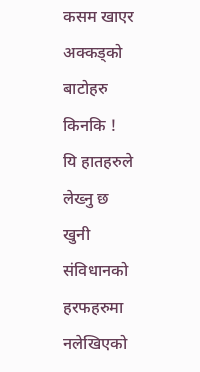कसम खाएर
अक्कड्को बाटोहरु
किनकि !
यि हातहरुले लेख्नु छ
खुनी संविधानको हरफहरुमा
नलेखिएको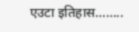एउटा इतिहास……..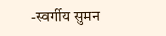-स्वर्गीय सुमन